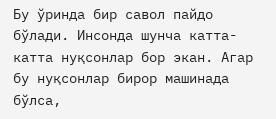Бу ўринда бир савол пайдо бўлади. Инсонда шунча катта-катта нуқсонлар бор экан. Агар бу нуқсонлар бирор машинада бўлса,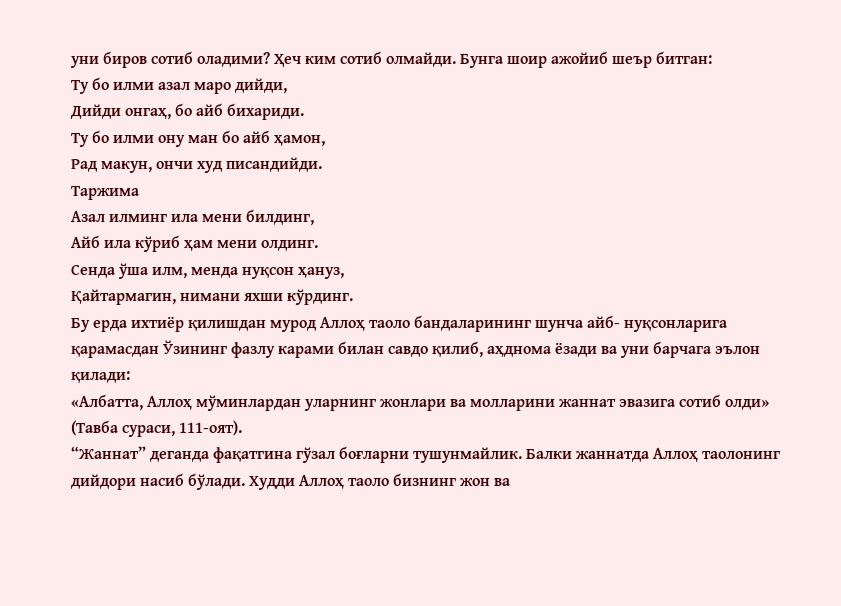уни биров сотиб оладими? Ҳеч ким сотиб олмайди. Бунга шоир ажойиб шеър битган:
Ту бо илми азал маро дийди,
Дийди онгаҳ, бо айб бихариди.
Ту бо илми ону ман бо айб ҳамон,
Рад макун, ончи худ писандийди.
Таржима
Азал илминг ила мени билдинг,
Айб ила кўриб ҳам мени олдинг.
Сенда ўша илм, менда нуқсон ҳануз,
Қайтармагин, нимани яхши кўрдинг.
Бу ерда ихтиёр қилишдан мурод Аллоҳ таоло бандаларининг шунча айб- нуқсонларига қарамасдан Ўзининг фазлу карами билан савдо қилиб, аҳднома ёзади ва уни барчага эълон қилади:
«Албатта, Аллоҳ мўминлардан уларнинг жонлари ва молларини жаннат эвазига сотиб олди» (Тавба сураси, 111-оят).
“Жаннат” деганда фақатгина гўзал боғларни тушунмайлик. Балки жаннатда Аллоҳ таолонинг дийдори насиб бўлади. Худди Аллоҳ таоло бизнинг жон ва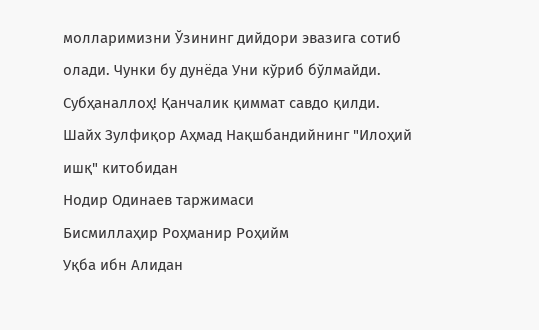молларимизни Ўзининг дийдори эвазига сотиб олади. Чунки бу дунёда Уни кўриб бўлмайди. Субҳаналлоҳ! Қанчалик қиммат савдо қилди.
Шайх Зулфиқор Аҳмад Нақшбандийнинг "Илоҳий ишқ" китобидан
Нодир Одинаев таржимаси
Бисмиллаҳир Роҳманир Роҳийм
Уқба ибн Алидан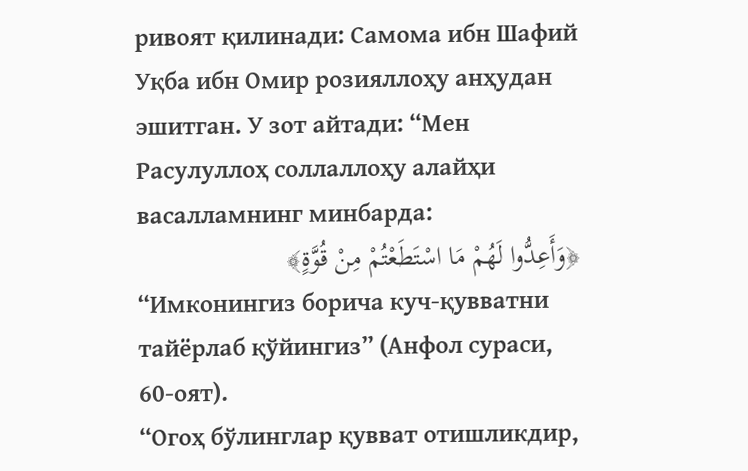ривоят қилинади: Самома ибн Шафий Уқба ибн Омир розияллоҳу анҳудан эшитган. У зот айтади: “Мен Расулуллоҳ соллаллоҳу алайҳи васалламнинг минбарда:
﴿وَأَعِدُّوا لَهُمْ مَا اسْتَطَعْتُمْ مِنْ قُوَّةٍ﴾
“Имконингиз борича куч-қувватни тайёрлаб қўйингиз” (Анфол сураси, 60-оят).
“Огоҳ бўлинглар қувват отишликдир,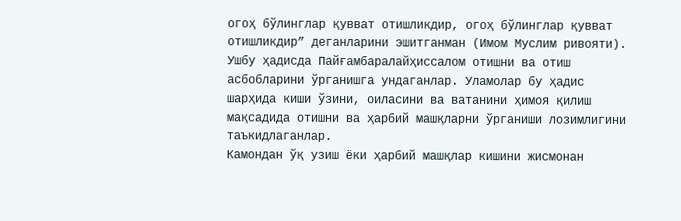огоҳ бўлинглар қувват отишликдир, огоҳ бўлинглар қувват отишликдир” деганларини эшитганман (Имом Муслим ривояти).
Ушбу ҳадисда Пайғамбаралайҳиссалом отишни ва отиш асбобларини ўрганишга ундаганлар. Уламолар бу ҳадис шарҳида киши ўзини, оиласини ва ватанини ҳимоя қилиш мақсадида отишни ва ҳарбий машқларни ўрганиши лозимлигини таъкидлаганлар.
Камондан ўқ узиш ёки ҳарбий машқлар кишини жисмонан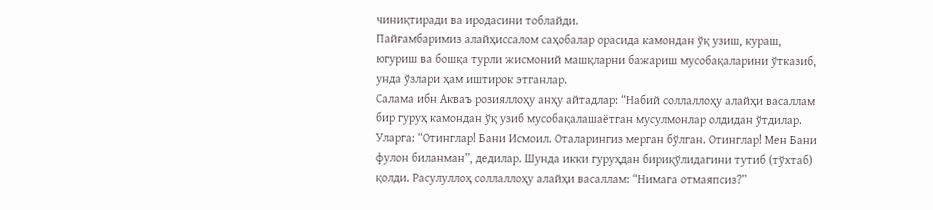чиниқтиради ва иродасини тоблайди.
Пайғамбаримиз алайҳиссалом саҳобалар орасида камондан ўқ узиш, кураш, югуриш ва бошқа турли жисмоний машқларни бажариш мусобақаларини ўтказиб, унда ўзлари ҳам иштирок этганлар.
Салама ибн Акваъ розияллоҳу анҳу айтадлар: “Набий соллаллоҳу алайҳи васаллам бир гуруҳ камондан ўқ узиб мусобақалашаётган мусулмонлар олдидан ўтдилар. Уларга: “Отинглар! Бани Исмоил. Оталарингиз мерган бўлган. Отинглар! Мен Бани фулон биланман”, дедилар. Шунда икки гуруҳдан бириқўлидагини тутиб (тўхтаб) қолди. Расулуллоҳ соллаллоҳу алайҳи васаллам: “Нимага отмаяпсиз?”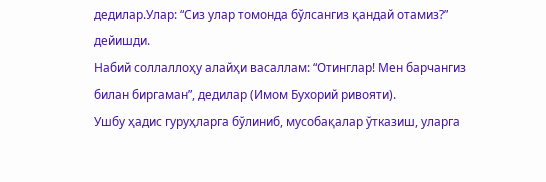дедилар.Улар: “Сиз улар томонда бўлсангиз қандай отамиз?” дейишди.
Набий соллаллоҳу алайҳи васаллам: “Отинглар! Мен барчангиз билан биргаман”, дедилар (Имом Бухорий ривояти).
Ушбу ҳадис гуруҳларга бўлиниб, мусобақалар ўтказиш, уларга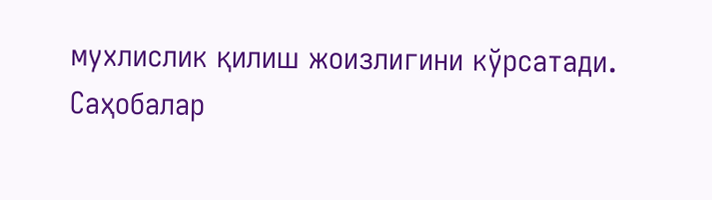мухлислик қилиш жоизлигини кўрсатади.
Саҳобалар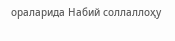ораларида Набий соллаллоҳу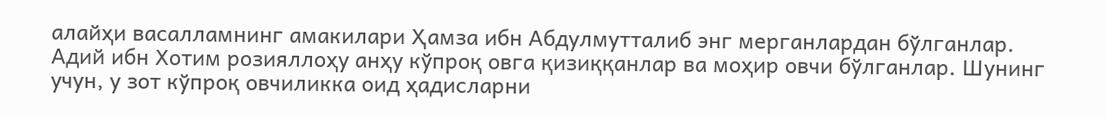алайҳи васалламнинг амакилари Ҳамза ибн Абдулмутталиб энг мерганлардан бўлганлар.
Адий ибн Хотим розияллоҳу анҳу кўпроқ овга қизиққанлар ва моҳир овчи бўлганлар. Шунинг учун, у зот кўпроқ овчиликка оид ҳадисларни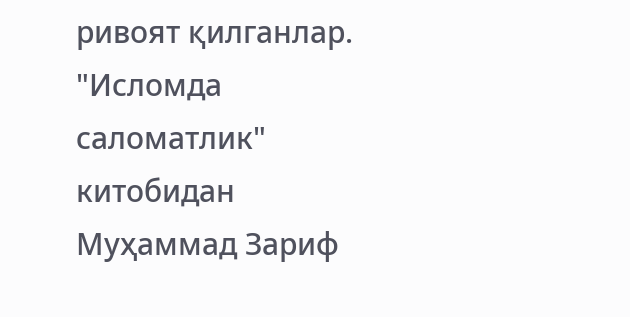ривоят қилганлар.
"Исломда саломатлик" китобидан
Муҳаммад Зариф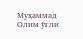Муҳаммад Олим ўғли